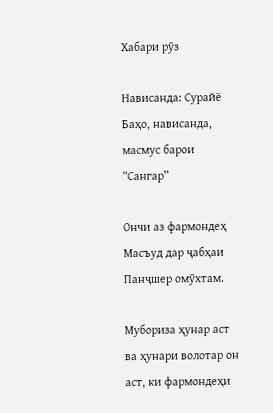Хабари рӯз

Нависанда: Сурайё Баҳо, нависанда, масмус барои “Сангар”

Ончи аз фармондеҳ Масъуд дар ҷабҳаи Панҷшер омӯхтам.

Мубориза ҳунар аст ва ҳунари волотар он аст, ки фармондеҳи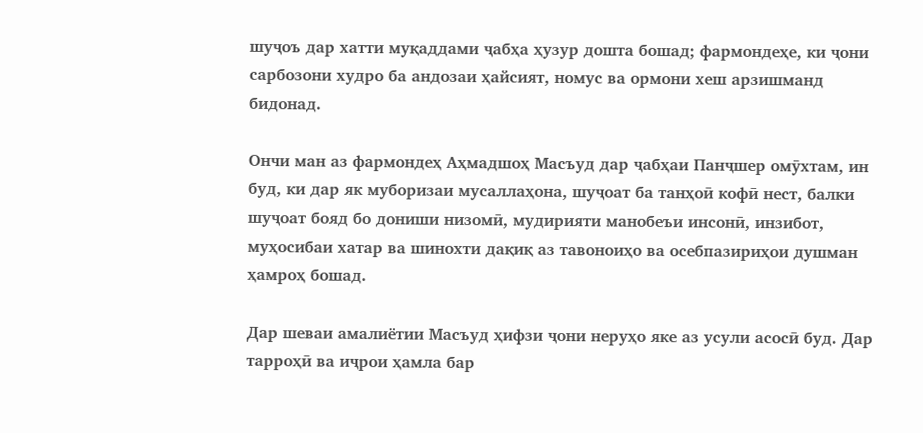шуҷоъ дар хатти муқаддами ҷабҳа ҳузур дошта бошад; фармондеҳе, ки ҷони сарбозони худро ба андозаи ҳайсият, номус ва ормони хеш арзишманд бидонад.

Ончи ман аз фармондеҳ Аҳмадшоҳ Масъуд дар ҷабҳаи Панҷшер омӯхтам, ин буд, ки дар як муборизаи мусаллаҳона, шуҷоат ба танҳоӣ кофӣ нест, балки шуҷоат бояд бо дониши низомӣ, мудирияти манобеъи инсонӣ, инзибот, муҳосибаи хатар ва шинохти дақиқ аз тавоноиҳо ва осебпазириҳои душман ҳамроҳ бошад.

Дар шеваи амалиётии Масъуд ҳифзи ҷони неруҳо яке аз усули асосӣ буд. Дар тарроҳӣ ва иҷрои ҳамла бар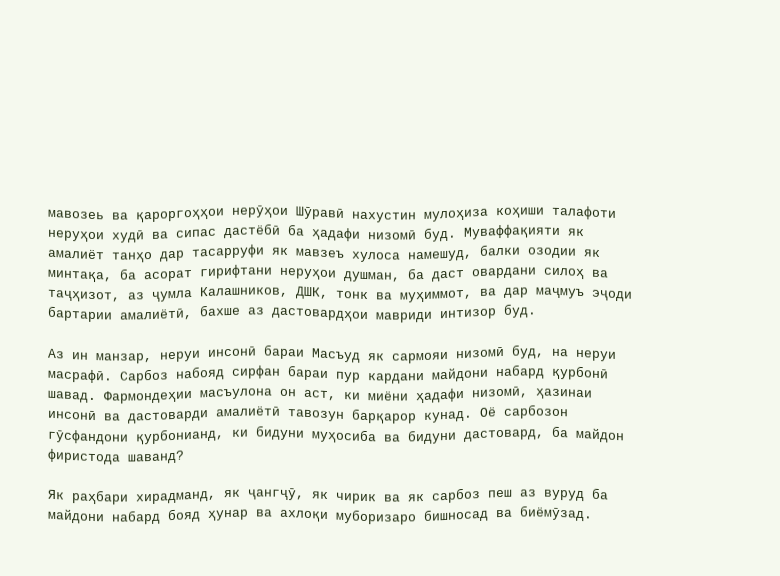мавозеь ва қароргоҳҳои нерӯҳои Шӯравӣ нахустин мулоҳиза коҳиши талафоти неруҳои худӣ ва сипас дастёбӣ ба ҳадафи низомӣ буд. Муваффақияти як амалиёт танҳо дар тасарруфи як мавзеъ хулоса намешуд, балки озодии як минтақа, ба асорат гирифтани неруҳои душман, ба даст овардани силоҳ ва таҷҳизот, аз ҷумла Калашников, ДШК, тонк ва муҳиммот, ва дар маҷмуъ эҷоди бартарии амалиётӣ, бахше аз дастовардҳои мавриди интизор буд.

Аз ин манзар, неруи инсонӣ бараи Масъуд як сармояи низомӣ буд, на неруи масрафӣ. Сарбоз набояд сирфан бараи пур кардани майдони набард қурбонӣ шавад. Фармондеҳии масъулона он аст, ки миёни ҳадафи низомӣ, ҳазинаи инсонӣ ва дастоварди амалиётӣ тавозун барқарор кунад. Оё сарбозон гӯсфандони қурбонианд, ки бидуни муҳосиба ва бидуни дастовард, ба майдон фиристода шаванд?

Як раҳбари хирадманд, як ҷангҷӯ, як чирик ва як сарбоз пеш аз вуруд ба майдони набард бояд ҳунар ва ахлоқи муборизаро бишносад ва биёмӯзад.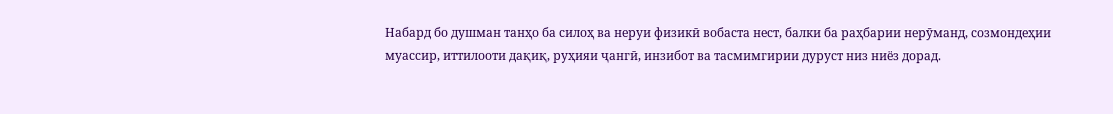Набард бо душман танҳо ба силоҳ ва неруи физикӣ вобаста нест, балки ба раҳбарии нерӯманд, созмондеҳии муассир, иттилооти дақиқ, руҳияи ҷангӣ, инзибот ва тасмимгирии дуруст низ ниёз дорад.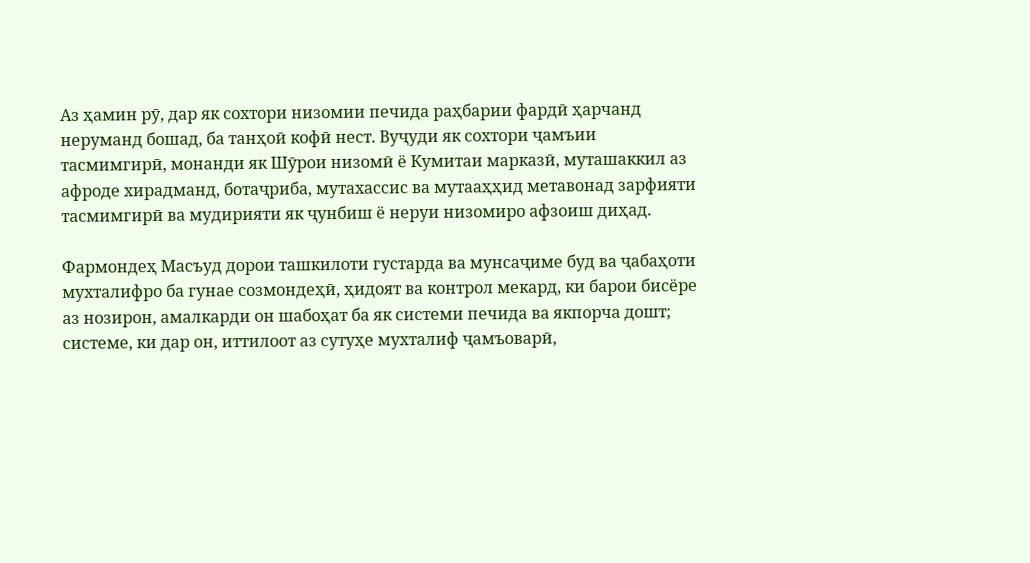Аз ҳамин рӯ, дар як сохтори низомии печида раҳбарии фардӣ ҳарчанд неруманд бошад, ба танҳоӣ кофӣ нест. Вуҷуди як сохтори ҷамъии тасмимгирӣ, монанди як Шӯрои низомӣ ё Кумитаи марказӣ, муташаккил аз афроде хирадманд, ботаҷриба, мутахассис ва мутааҳҳид метавонад зарфияти тасмимгирӣ ва мудирияти як ҷунбиш ё неруи низомиро афзоиш диҳад.

Фармондеҳ Масъуд дорои ташкилоти густарда ва мунсаҷиме буд ва ҷабаҳоти мухталифро ба гунае созмондеҳӣ, ҳидоят ва контрол мекард, ки барои бисёре аз нозирон, амалкарди он шабоҳат ба як системи печида ва якпорча дошт; системе, ки дар он, иттилоот аз сутуҳе мухталиф ҷамъоварӣ,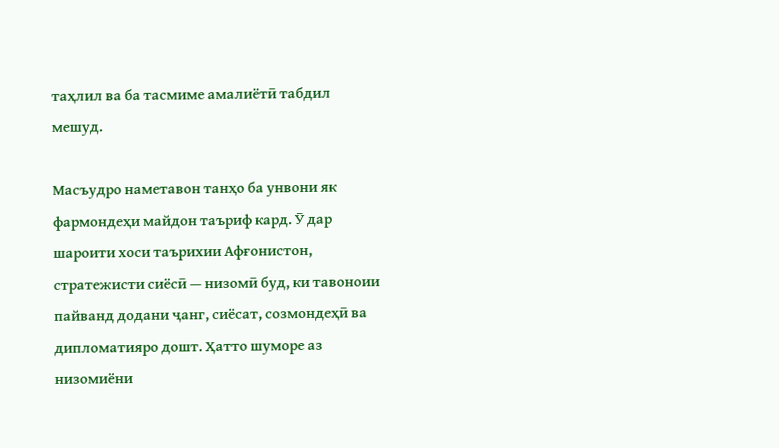таҳлил ва ба тасмиме амалиётӣ табдил мешуд.

Масъудро наметавон танҳо ба унвони як фармондеҳи майдон таъриф кард. Ӯ дар шароити хоси таърихии Афғонистон, стратежисти сиёсӣ — низомӣ буд, ки тавоноии пайванд додани ҷанг, сиёсат, созмондеҳӣ ва дипломатияро дошт. Ҳатто шуморе аз низомиёни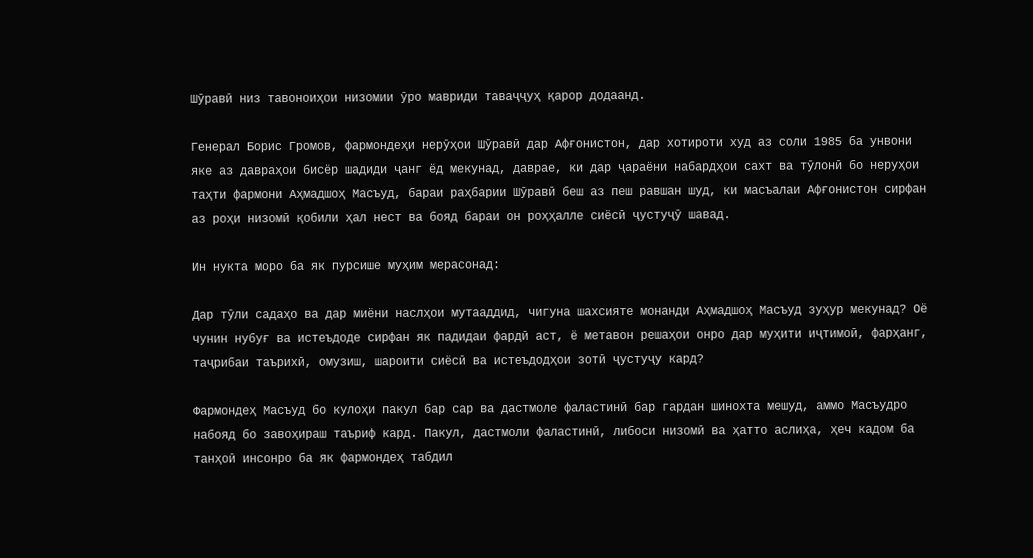Шӯравӣ низ тавоноиҳои низомии ӯро мавриди таваҷҷуҳ қарор додаанд.

Генерал Борис Громов, фармондеҳи нерӯҳои Шӯравӣ дар Афғонистон, дар хотироти худ аз соли 1985 ба унвони яке аз давраҳои бисёр шадиди ҷанг ёд мекунад, даврае, ки дар ҷараёни набардҳои сахт ва тӯлонӣ бо неруҳои таҳти фармони Аҳмадшоҳ Масъуд, бараи раҳбарии Шӯравӣ беш аз пеш равшан шуд, ки масъалаи Афғонистон сирфан аз роҳи низомӣ қобили ҳал нест ва бояд бараи он роҳҳалле сиёсӣ ҷустуҷӯ шавад.

Ин нукта моро ба як пурсише муҳим мерасонад:

Дар тӯли садаҳо ва дар миёни наслҳои мутааддид, чигуна шахсияте монанди Аҳмадшоҳ Масъуд зуҳур мекунад? Оё чунин нубуғ ва истеъдоде сирфан як падидаи фардӣ аст, ё метавон решаҳои онро дар муҳити иҷтимоӣ, фарҳанг, таҷрибаи таърихӣ, омузиш, шароити сиёсӣ ва истеъдодҳои зотӣ ҷустуҷу кард?

Фармондеҳ Масъуд бо кулоҳи пакул бар сар ва дастмоле фаластинӣ бар гардан шинохта мешуд, аммо Масъудро набояд бо завоҳираш таъриф кард. Пакул, дастмоли фаластинӣ, либоси низомӣ ва ҳатто аслиҳа, ҳеч кадом ба танҳоӣ инсонро ба як фармондеҳ табдил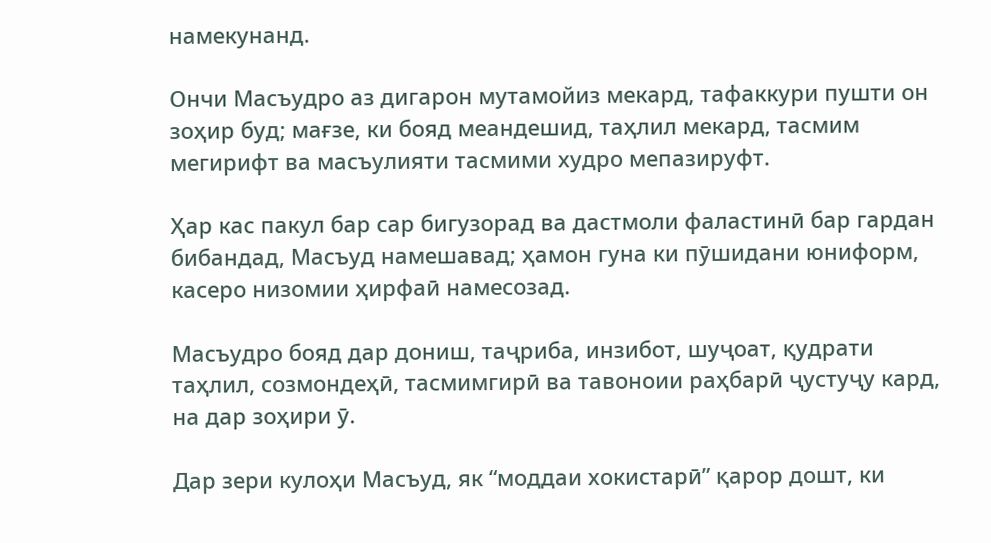намекунанд.

Ончи Масъудро аз дигарон мутамойиз мекард, тафаккури пушти он зоҳир буд; мағзе, ки бояд меандешид, таҳлил мекард, тасмим мегирифт ва масъулияти тасмими худро мепазируфт.

Ҳар кас пакул бар сар бигузорад ва дастмоли фаластинӣ бар гардан бибандад, Масъуд намешавад; ҳамон гуна ки пӯшидани юниформ, касеро низомии ҳирфаӣ намесозад.

Масъудро бояд дар дониш, таҷриба, инзибот, шуҷоат, қудрати таҳлил, созмондеҳӣ, тасмимгирӣ ва тавоноии раҳбарӣ ҷустуҷу кард, на дар зоҳири ӯ.

Дар зери кулоҳи Масъуд, як “моддаи хокистарӣ” қарор дошт, ки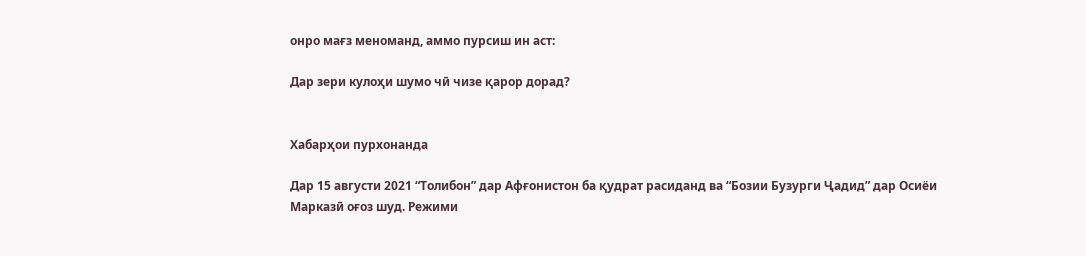онро мағз меноманд, аммо пурсиш ин аст:

Дар зери кулоҳи шумо чӣ чизе қарор дорад?


Хабарҳои пурхонанда

Дар 15 августи 2021 “Толибон” дар Афғонистон ба қудрат расиданд ва “Бозии Бузурги Ҷадид” дар Осиёи Марказӣ оғоз шуд. Режими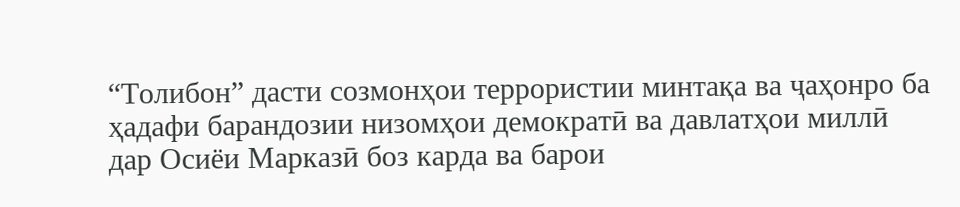“Толибон” дасти созмонҳои террористии минтақа ва ҷаҳонро ба ҳадафи барандозии низомҳои демократӣ ва давлатҳои миллӣ дар Осиёи Марказӣ боз карда ва барои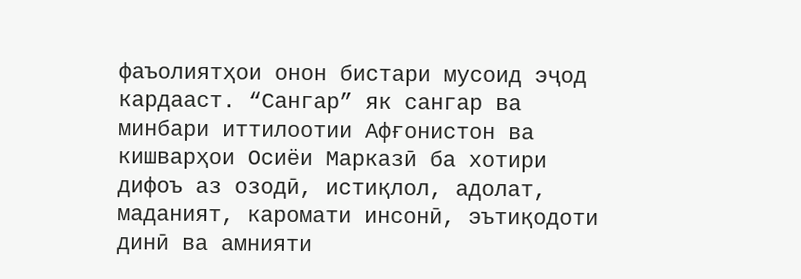фаъолиятҳои онон бистари мусоид эҷод кардааст. “Сангар” як сангар ва минбари иттилоотии Афғонистон ва кишварҳои Осиёи Марказӣ ба хотири дифоъ аз озодӣ, истиқлол, адолат, маданият, каромати инсонӣ, эътиқодоти динӣ ва амнияти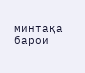минтақа барои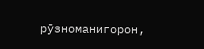рӯзноманигорон,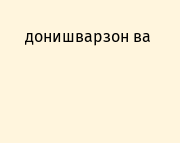донишварзон ва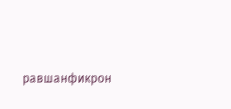равшанфикрон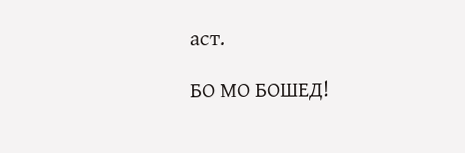аст.

БО МО БОШЕД!